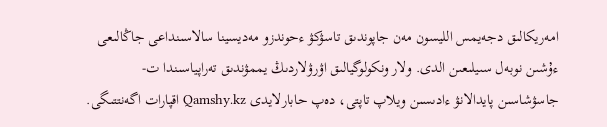امەريكالىق دجەيمس الليسون مەن جاپوندىق تاسۋكۋ ءحوندزو مەديسينا سالاسىنداعى جاڭالىعى ءۇشىن نوبەل سىيلىعىن الدى. ولار ونكولوگيالىق اۋرۋلاردىڭ يممۋندىق تەراپياسىندا ت- جاسۋشاسىن پايدالانۋ ءادىسىن ويلاپ تاپتى، دەپ حابارلايدى Qamshy.kz اقپارات اگەنتتىگى.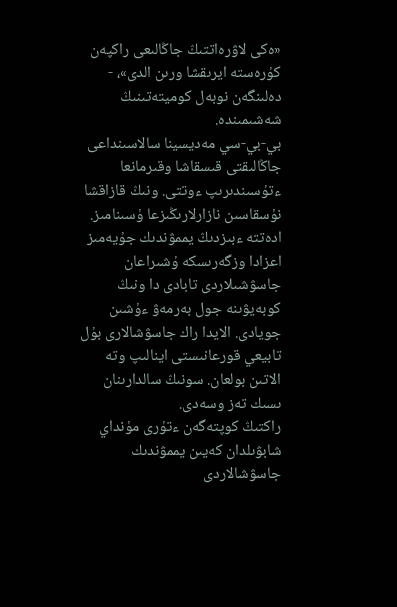«ەكى لاۋرەاتتىڭ جاڭالىعى راكپەن كۇرەستە ايرىقشا ورىن الدى»، - دەلىنگەن نوبەل كوميتەتىنىڭ شەشىمىندە.
بي-بي-سي مەديسينا سالاسىنداعى جاڭالىقتى قىسقاشا وقىرمانعا ءتۇسىندىرىپ ءوتتى. ونىڭ قازاقشا نۇسقاسىن نازارلارىڭىزعا ۇسىنامىز.
ادەتتە ءبىزدىڭ يممۋندىك جۇيەمىز اعزادا وزگەرىسكە ۇشىراعان جاسۋشىلاردى تابادى دا ونىڭ كوبەيۋىنە جول بەرمەۋ ءۇشىن جويادى. الايدا راك جاسۋشالارى بۇل تابيعي قورعانىستى اينالىپ وتە الاتىن بولعان. سونىڭ سالدارىنان ىسىك تەز وسەدى.
راكتىڭ كوپتەگەن ءتۇرى مۇنداي شابۋىلدان كەيىن يممۋندىك جاسۋشالاردى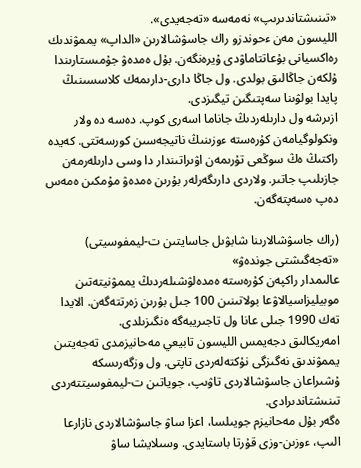«تىنىشتاندىرىپ» نەمەسە «تەجەيدى».
الليسون مەن ءحوندزو راك جاسۋشالارىن «الداپ» يممۋندىك رەاكسيانى بۇعاتتاماۋدى ۇيرەنگەن. بۇل ەمدەۋ جۇمىستارىندا ۇلكەن جاڭالىق بولدى. ول جاڭا دارى-دارىمەك كلاسسىنىڭ پايدا بولۋىنا سەپتىگىن تيگىزدى.
ازىرشە ول دارىلەردىڭ جاناما اسەرى كوپ. دەسە دە ولار ونكولوگيامەن كۇرەستە ءوزىنىڭ ناتيجەسىن كورسەتتى. كەيدە راكتىڭ ەڭ سوڭعى تۇرىمەن اۋىراتىندار دا وسى دارىلەرمەن جازىلىپ جاتىر. ولاردى دارىگەرلەر بۇرىن ەمدەۋ مۇمكىن ەمەس دەپ ەسەپتەگەن.

(راك جاسۋشالارىنا شابۋىل جاسايتىن ت-ليمفوسيتى)
«تەجەگىشتى جوندەۋ»
عالىمدار راكپەن كۇرەستە ەمدەلۋشىلەردىڭ يممۋنيتەتىن موبيليزاسيالاۋعا بولاتىنىن 100 جىل بۇرىن زەرتتەگەن. الايدا تەك 1990 جىلى عانا ول تاجىريبەگە ەنگىزىلدى.
امەريكالىق دجەيمس الليسون تابيعي مەحانيزمدى تەجەيتىن يممۋندىق نەگىزگى نۇكتەلەردى تاپتى. ول وزگەرىسكە ۇشىراعان جاسۋشالاردى تاۋىپ، جوياتىن ت-ليمفوسيتتەردى تىنىشتاندىرادى.
ەگەر بۇل مەحانيزم جويىلسا، اعزا ساۋ جاسۋشالاردى نازارعا الىپ، ءوزىن-وزى قۇرتا باستايدى. وسىلايشا ساۋ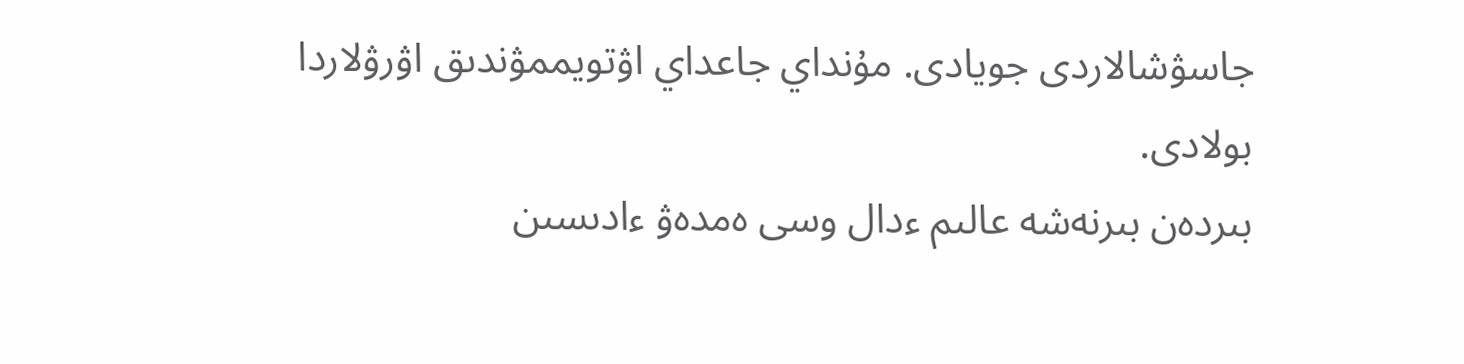جاسۋشالاردى جويادى. مۇنداي جاعداي اۋتويممۋندىق اۋرۋلاردا بولادى.
بىردەن بىرنەشە عالىم ءدال وسى ەمدەۋ ءادىسىن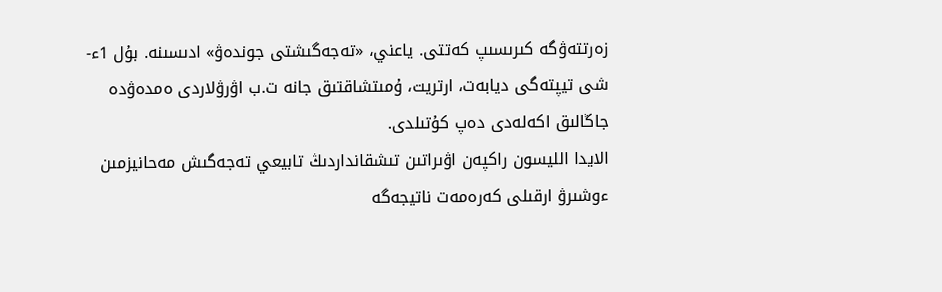زەرتتەۋگە كىرىسىپ كەتتى. ياعني، «تەجەگىشتى جوندەۋ» ادىسىنە. بۇل 1ء-شى تيپتەگى ديابەت، ارتريت، ۇمىتشاقتىق جانە ت.ب اۋرۋلاردى ەمدەۋدە جاڭالىق اكەلەدى دەپ كۇتىلدى.
الايدا الليسون راكپەن اۋىراتىن تىشقانداردىڭ تابيعي تەجەگىش مەحانيزمىن ءوشىرۋ ارقىلى كەرەمەت ناتيجەگە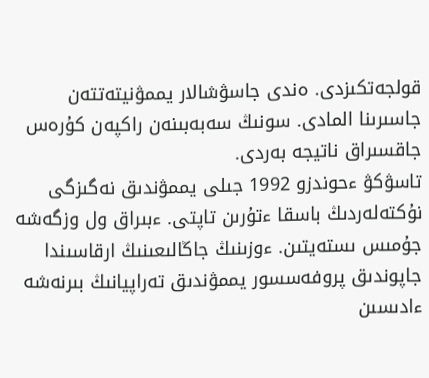قولجەتكىزدى. ەندى جاسۋشالار يممۋنيتەتتەن جاسىرىنا المادى. سونىڭ سەبەبىنەن راكپەن كۇرەس جاقسىراق ناتيجە بەردى.
تاسۋكۋ ءحوندزو 1992 جىلى يممۋندىق نەگىزگى نۇكتەلەردىڭ باسقا ءتۇرىن تاپتى. ءبىراق ول وزگەشە جۇمىس ىستەيتىن. ءوزىنىڭ جاڭالىعىنىڭ ارقاسىندا جاپوندىق پروفەسسور يممۋندىق تەراپيانىڭ بىرنەشە ءادىسىن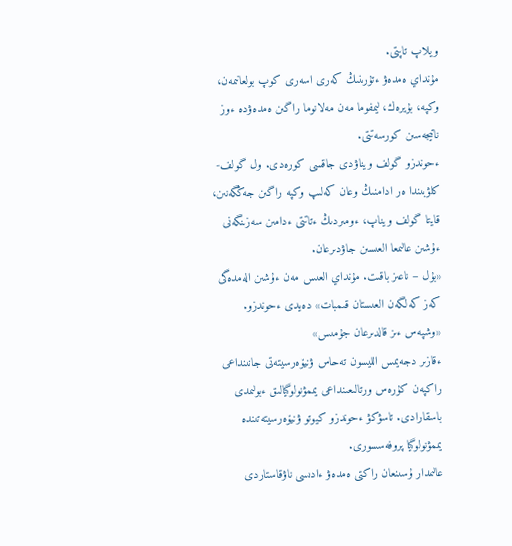ويلاپ تاپتى.
مۇنداي ەمدەۋ ءتۇرىنىڭ كەرى اسەرى كوپ بولعانىمەن، وكپە، بۇيرەك، ليمفوما مەن مەلانوما راگىن ەمدەۋدە ءوز ناتيجەسىن كورسەتتى.
ءحوندزو گولف ويناۋدى جاقسى كورەدى. ول گولف-كلۋبىندا ەر ادامنىڭ وعان كەلىپ وكپە راگىن جەڭگەنىن، قايتا گولف ويناپ، ءومىردىڭ ءتاتتى ءدامىن سەزىنگەنى ءۇشىن عالىمعا العىسىن جاۋدىرعان.
«بۇل – ناعىز باقىت. مۇنداي العىس مەن ءۇشىن الەمدەگى كەز كەلگەن العىستان قىمبات» دەيدى ءحوندزو.
«وشپەس ءىز قالدىرعان جۇمىس»
ءقازىر دجەيمس الليسون تەحاس ۋنيۆەرسيتەتى جانىنداعى راكپەن كۇرەس ورتالىعىنداعى يممۋنولوگيالىق ءبولىمدى باسقارادى. تاسۋكۋ ءحوندزو كيوتو ۋنيۆەرسيتەتىندە يممۋنولوگيا پروفەسسورى.
عالىمدار ۇسىنعان راكتى ەمدەۋ ءادىسى ناۋقاستاردى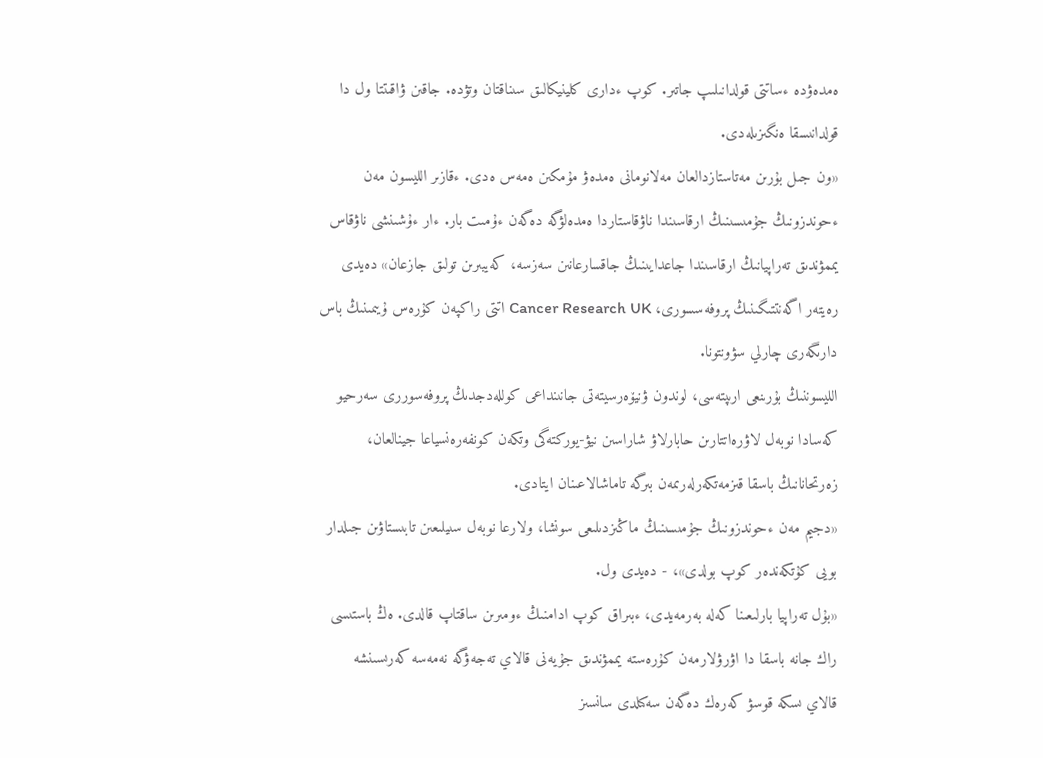ەمدەۋدە ءساتتى قولدانىلىپ جاتىر. كوپ ءدارى كلينيكالىق سىناقتان وتۋدە. جاقىن ۋاقىتتا ول دا قولدانىسقا ەنگىزىلەدى.
«ون جىل بۇرىن مەتاستازدالعان مەلانومانى ەمدەۋ مۇمكىن ەمەس ەدى. ءقازىر الليسون مەن ءحوندزونىڭ جۇمىسىنىڭ ارقاسىندا ناۋقاستاردا ەمدەلۋگە دەگەن ءۇمىت بار. ءار ءۇشىنشى ناۋقاس يممۋندىق تەراپيانىڭ ارقاسىندا جاعدايىنىڭ جاقسارعانىن سەزسە، كەيبىرىن تولىق جازعان» دەيدى رەيتەر اگەنتتىگىنىڭ پروفەسسورى، Cancer Research UK اتتى راكپەن كۇرەس ۇيىمىنىڭ باس دارىگەرى چارلي سۋونتونا.
الليسوننىڭ بۇرىنعى ارىپتەسى، لوندون ۋنيۆەرسيتەتى جانىنداعى كوللەدجدىڭ پروفەسوررى سەرحيو كەسادا نوبەل لاۋرەاتتارىن حابارلاۋ شاراسىن نيۋ-يوركتەگى وتكەن كونفەرەنسياعا جينالعان، زەرتحانانىڭ باسقا قىزمەتكەرلەرىمەن بىرگە تاماشالاعىنان ايتادى.
«دجيم مەن ءحوندزونىڭ جۇمىسىنىڭ ماڭىزدىلىعى سونشا، ولارعا نوبەل سىيلىعىن تابىستاۋىن جىلدار بويى كۇتكەندەر كوپ بولدى»، - دەيدى ول.
«بۇل تەراپيا بارلىعىنا كەلە بەرمەيدى، ءبىراق كوپ ادامنىڭ ءومىرىن ساقتاپ قالدى. ەڭ باستىسى راك جانە باسقا دا اۋرۋلارمەن كۇرەستە يممۋندىق جۇيەنى قالاي تەجەۋگە نەمەسە كەرىسىنشە قالاي ىسكە قوسۋ كەرەك دەگەن سەكىلدى سانسىز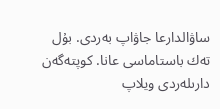ساۋالدارعا جاۋاپ بەردى. بۇل تەك باستاماسى عانا. كوپتەگەن دارىلەردى ويلاپ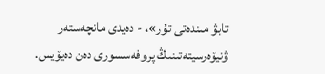تابۋ مىندەتى تۇر»، - دەيدى مانچەستەر ۋنيۆەرسيتەتىنىڭ پروفەسسورى دەن دەيۆيس.